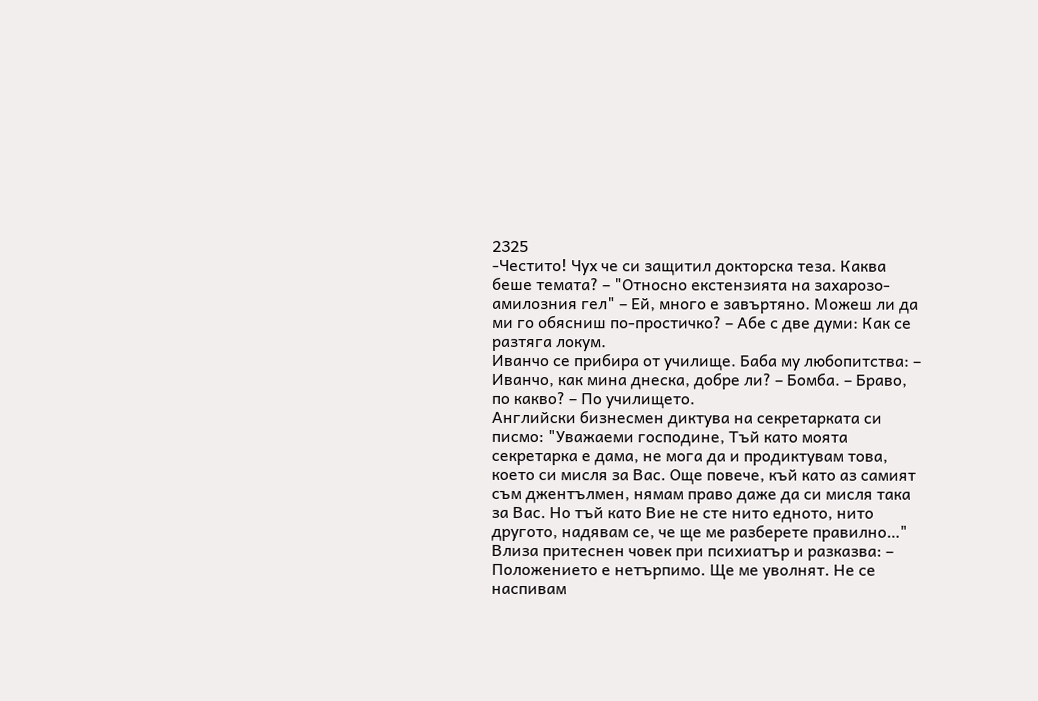2325
-Честито! Чух че си защитил докторска теза. Каква беше темата? – "Относно екстензията на захарозо-амилозния гел" – Ей, много е завъртяно. Можеш ли да ми го обясниш по-простичко? – Абе с две думи: Как се разтяга локум.
Иванчо се прибира от училище. Баба му любопитства: – Иванчо, как мина днеска, добре ли? – Бомба. – Браво, по какво? – По училището.
Английски бизнесмен диктува на секретарката си писмо: "Уважаеми господине, Тъй като моята секретарка е дама, не мога да и продиктувам това, което си мисля за Вас. Още повече, къй като аз самият съм джентълмен, нямам право даже да си мисля така за Вас. Но тъй като Вие не сте нито едното, нито другото, надявам се, че ще ме разберете правилно…"
Влиза притеснен човек при психиатър и разказва: – Положението е нетърпимо. Ще ме уволнят. Не се наспивам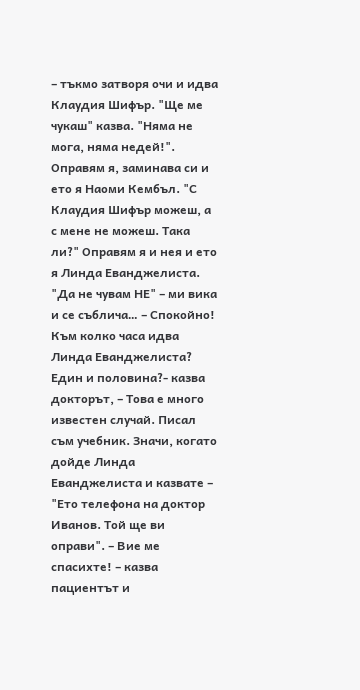– тъкмо затворя очи и идва Клаудия Шифър. "Ще ме чукаш" казва. "Няма не мога, няма недей!". Оправям я, заминава си и ето я Наоми Кембъл. "С Клаудия Шифър можеш, а с мене не можеш. Така ли?" Оправям я и нея и ето я Линда Еванджелиста. "Да не чувам НЕ" – ми вика и се съблича… – Спокойно! Към колко часа идва Линда Еванджелиста? Един и половина?- казва докторът, – Това е много известен случай. Писал съм учебник. Значи, когато дойде Линда Еванджелиста и казвате – "Ето телефона на доктор Иванов. Той ще ви оправи". – Вие ме спасихте! – казва пациентът и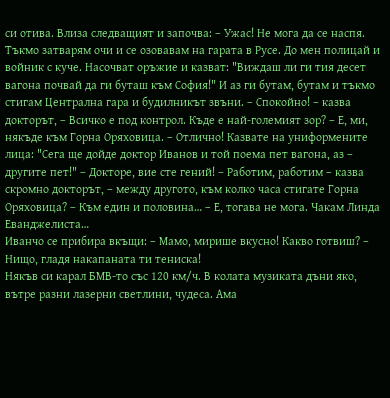си отива. Влиза следващият и започва: – Ужас! Не мога да се наспя. Тъкмо затварям очи и се озовавам на гарата в Русе. До мен полицай и войник с куче. Насочват оръжие и казват: "Виждаш ли ги тия десет вагона почвай да ги буташ към София!" И аз ги бутам, бутам и тъкмо стигам Централна гара и будилникът звъни. – Спокойно! – казва докторът, – Всичко е под контрол. Къде е най-големият зор? – Е, ми, някъде към Горна Оряховица. – Отлично! Казвате на униформените лица: "Сега ще дойде доктор Иванов и той поема пет вагона, аз – другите пет!" – Докторе, вие сте гений! – Работим, работим – казва скромно докторът, – между другото, към колко часа стигате Горна Оряховица? – Към един и половина… – Е, тогава не мога. Чакам Линда Еванджелиста…
Иванчо се прибира вкъщи: – Мамо, мирише вкусно! Какво готвиш? – Нищо, гладя накапаната ти тениска!
Някъв си карал БМВ-то със 120 км/ч. В колата музиката дъни яко, вътре разни лазерни светлини, чудеса. Ама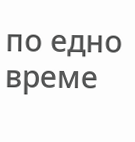по едно време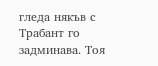гледа някъв с Трабант го задминава. Тоя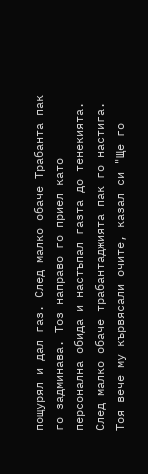пощурял и дал газ. След малко обаче Трабанта пак го задминава. Тоз направо го приел като персонална обида и настъпал газта до тенекията. След малко обаче трабантаджията пак го настига. Тоя вече му кървясали очите, казал си "Ще го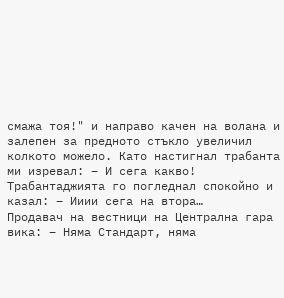смажа тоя!" и направо качен на волана и залепен за предното стъкло увеличил колкото можело. Като настигнал трабанта ми изревал: – И сега какво! Трабантаджията го погледнал спокойно и казал: – Ииии сега на втора…
Продавач на вестници на Централна гара вика: – Няма Стандарт, няма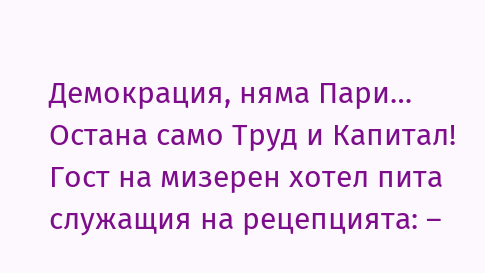Демокрация, няма Пари… Остана само Труд и Капитал!
Гост на мизерен хотел пита служащия на рецепцията: –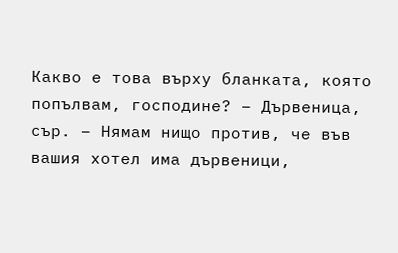Какво е това върху бланката, която попълвам, господине? – Дървеница, сър. – Нямам нищо против, че във вашия хотел има дървеници,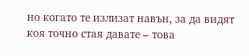но когато те излизат навън, за да видят коя точно стая давате – това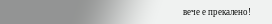вече е прекалено!